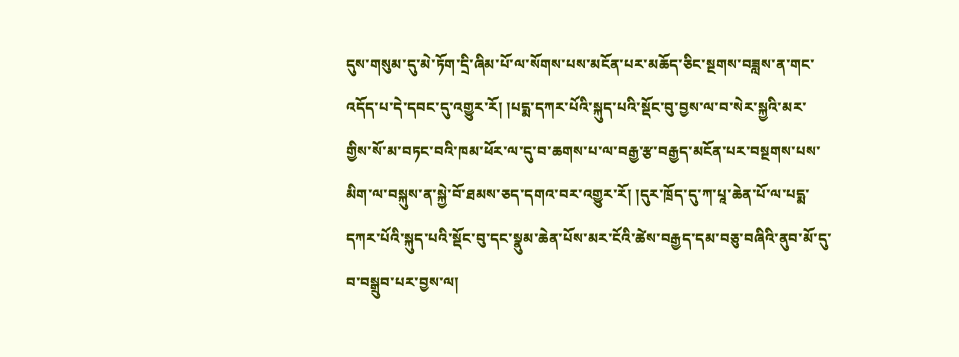དུས་གསུམ་དུ་མེ་ཏོག་དྲི་ཞིམ་པོ་ལ་སོགས་པས་མངོན་པར་མཆོད་ཅིང་སྔགས་བཟླས་ན་གང་འདོད་པ་དེ་དབང་དུ་འགྱུར་རོ། །པདྨ་དཀར་པོའི་སྐུད་པའི་སྡོང་བུ་བྱས་ལ་བ་སེར་སྐྱའི་མར་གྱིས་སོ་མ་བཏང་བའི་ཁམ་ཕོར་ལ་དུ་བ་ཆགས་པ་ལ་བརྒྱ་རྩ་བརྒྱད་མངོན་པར་བསྔགས་པས་མིག་ལ་བསྐུས་ན་སྐྱེ་བོ་ཐམས་ཅད་དགའ་བར་འགྱུར་རོ། །དུར་ཁྲོད་དུ་ཀ་པཱ་ཆེན་པོ་ལ་པདྨ་དཀར་པོའི་སྐུད་པའི་སྡོང་བུ་དང་སྣུམ་ཆེན་པོས་མར་ངོའི་ཚེས་བརྒྱད་དམ་བཅུ་བཞིའི་ནུབ་མོ་དུ་བ་བསྒྲུབ་པར་བྱས་ལ།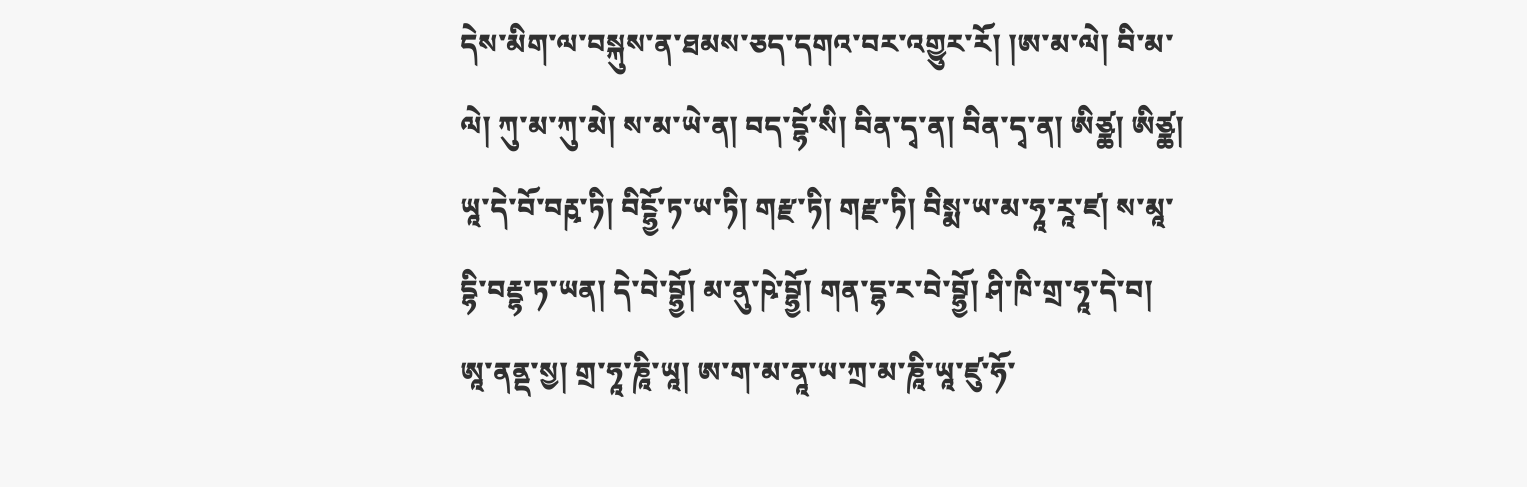དེས་མིག་ལ་བསྐུས་ན་ཐམས་ཅད་དགའ་བར་འགྱུར་རོ། །ཨ་མ་ལེ། བི་མ་ལེ། ཀུ་མ་ཀུ་མེ། ས་མ་ཡེ་ན། བད་དྷོ་སི། བིན་དྭ་ན། བིན་དྭ་ན། ཨིཙྪ། ཨིཙྪ། ཡཱ་དེ་བོ་བརྵ་ཏི། བིངྷྱོ་ཏ་ཡ་ཏི། གརྫ་ཏི། གརྫ་ཏི། བིསྨ་ཡ་མ་ཧཱ་རཱ་ཛ། ས་མཱ་དྷི་བརྡྷ་ཏ་ཡན། དེ་བེ་བྷྱོ། མ་ནུ་ཥེ་བྷྱོ། གན་དྷ་ར་བེ་བྷྱོ། ཤི་ཁི་གྲ་ཧཱ་དེ་བ། ཨཱ་ནནྡ་སྱ། གྲ་ཧཱ་ཎཱི་ཡཱ། ཨ་ག་མ་ནཱ་ཡ་ཀྲ་མ་ཎཱི་ཡཱ་ཛུ་ཧོ་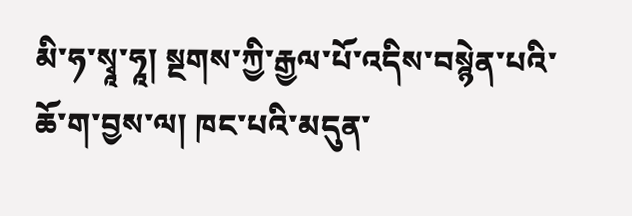མི་ཧ་སྭཱ་ཧཱ། སྔགས་ཀྱི་རྒྱལ་པོ་འདིས་བསྙེན་པའི་ཆོ་ག་བྱས་ལ། ཁང་པའི་མདུན་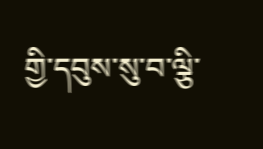གྱི་དབུས་སུ་བ་ལྕི་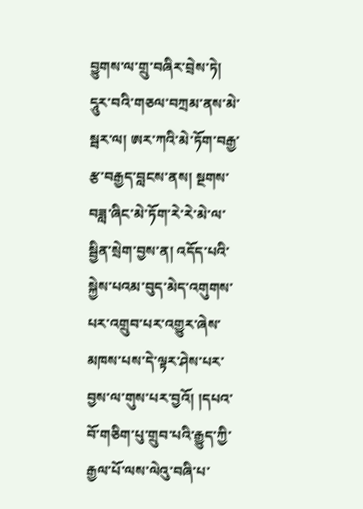བྱུགས་ལ་གྲུ་བཞིར་བྲེས་ཏེ། དཱུར་བའི་གཅལ་བཀྲམ་ནས་མེ་སྦར་ལ། ཨར་ཀའི་མེ་ཏོག་བརྒྱ་རྩ་བརྒྱད་བླངས་ནས། སྔགས་བཟླ་ཞིང་མེ་ཏོག་རེ་རེ་མེ་ལ་སྦྱིན་སྲེག་བྱས་ན། འདོད་པའི་སྐྱེས་པའམ་བུད་མེད་འགུགས་པར་འགྲུབ་པར་འགྱུར་ཞེས་མཁས་པས་དེ་ལྟར་ཤེས་པར་བྱས་ལ་གུས་པར་བྱའོ། །དཔའ་བོ་གཅིག་པུ་གྲུབ་པའི་རྒྱུད་ཀྱི་རྒྱལ་པོ་ལས་ལེའུ་བཞི་པ་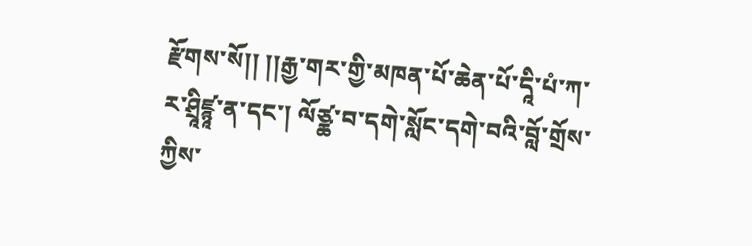རྫོགས་སོ།། །།རྒྱ་གར་གྱི་མཁན་པོ་ཆེན་པོ་དཱི་པཾ་ཀ་ར་ཤྲཱིཛྙཱ་ན་དང་། ལོཙྪ་བ་དགེ་སློང་དགེ་བའི་བློ་གྲོས་ཀྱིས་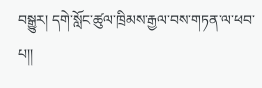བསྒྱུར། དགེ་སློང་ཚུལ་ཁྲིམས་རྒྱལ་བས་གཏན་ལ་ཕབ་པ།།